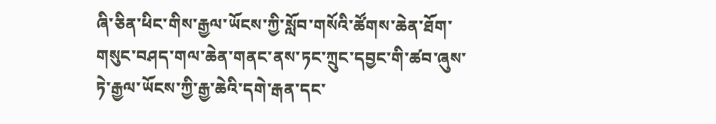ཞི་ཅིན་ཕིང་གིས་རྒྱལ་ཡོངས་ཀྱི་སློབ་གསོའི་ཚོགས་ཆེན་ཐོག་གསུང་བཤད་གལ་ཆེན་གནང་ནས་ཏང་ཀྲུང་དབྱང་གི་ཚབ་ཞུས་ཏེ་རྒྱལ་ཡོངས་ཀྱི་རྒྱ་ཆེའི་དགེ་རྒན་དང་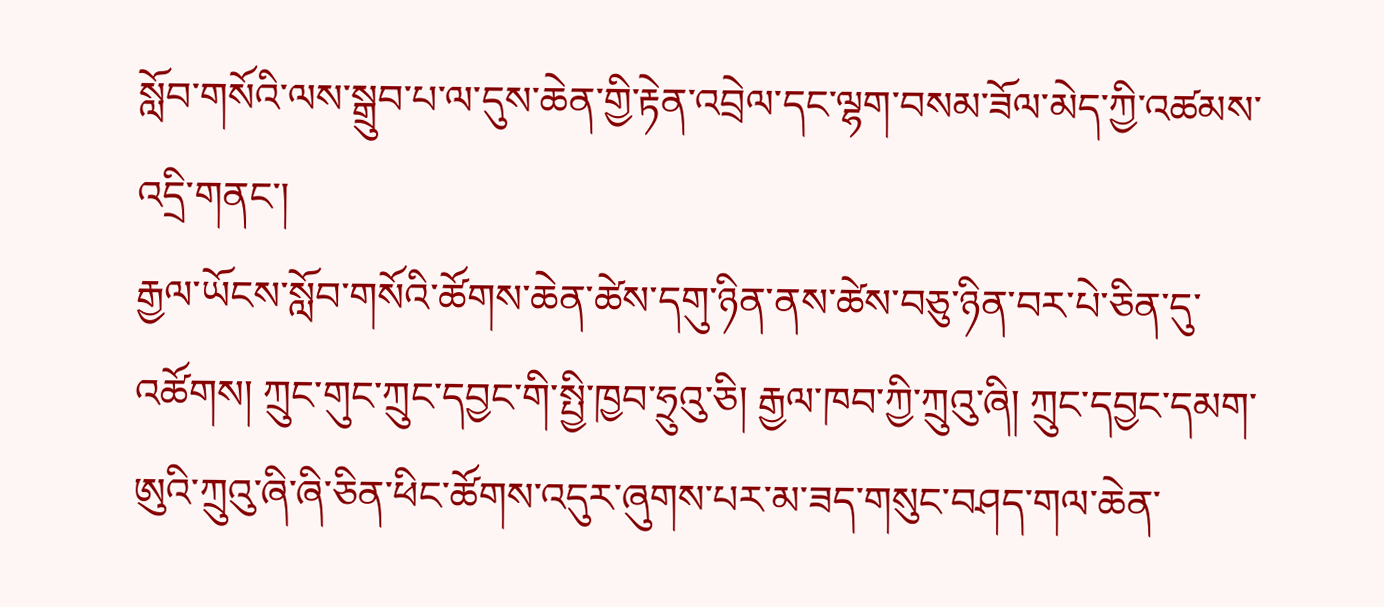སློབ་གསོའི་ལས་སྒྲུབ་པ་ལ་དུས་ཆེན་གྱི་རྟེན་འབྲེལ་དང་ལྷག་བསམ་ཟོལ་མེད་ཀྱི་འཚམས་འདྲི་གནང་།
རྒྱལ་ཡོངས་སློབ་གསོའི་ཚོགས་ཆེན་ཚེས་དགུ་ཉིན་ནས་ཚེས་བཅུ་ཉིན་བར་པེ་ཅིན་དུ་འཚོགས། ཀྲུང་གུང་ཀྲུང་དབྱང་གི་སྤྱི་ཁྱབ་ཧྲུའུ་ཅི། རྒྱལ་ཁབ་ཀྱི་ཀྲུའུ་ཞི། ཀྲུང་དབྱང་དམག་ཨུའི་ཀྲུའུ་ཞི་ཞི་ཅིན་ཕིང་ཚོགས་འདུར་ཞུགས་པར་མ་ཟད་གསུང་བཤད་གལ་ཆེན་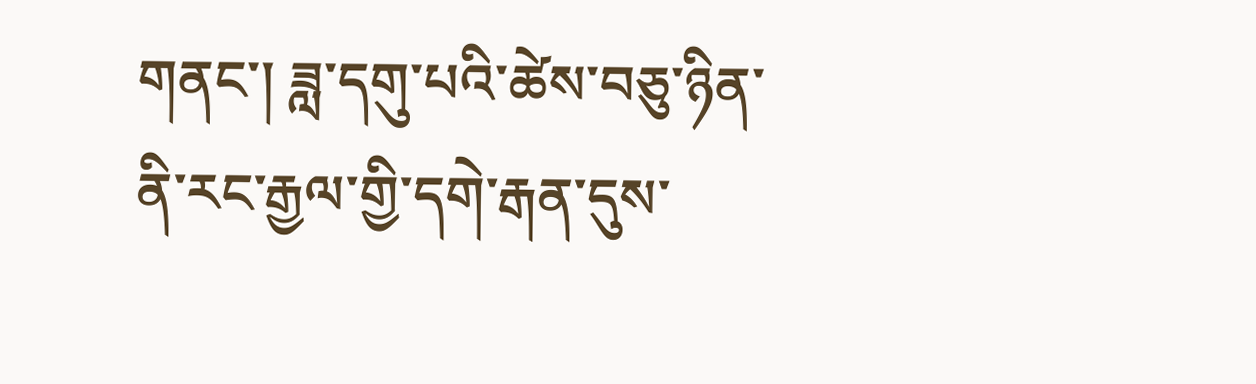གནང་། ཟླ་དགུ་པའི་ཚེས་བཅུ་ཉིན་ནི་རང་རྒྱལ་གྱི་དགེ་རྒན་དུས་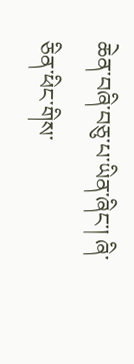ཆེན་བཞི་བཅུ་པ་ཡིན་ཞིང་། ཞི་ཅིན་ཕིང་གིས་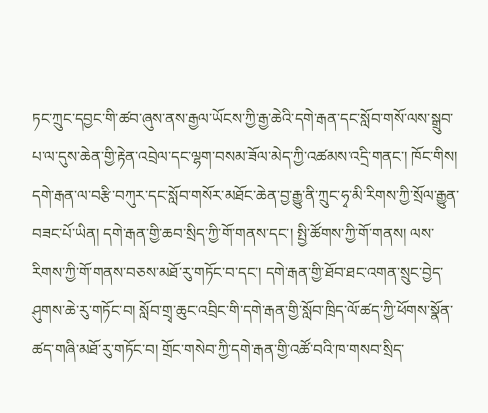ཏང་ཀྲུང་དབྱང་གི་ཚབ་ཞུས་ནས་རྒྱལ་ཡོངས་ཀྱི་རྒྱ་ཆེའི་དགེ་རྒན་དང་སློབ་གསོ་ལས་སྒྲུབ་པ་ལ་དུས་ཆེན་གྱི་རྟེན་འབྲེལ་དང་ལྷག་བསམ་ཟོལ་མེད་ཀྱི་འཚམས་འདྲི་གནང་། ཁོང་གིས། དགེ་རྒན་ལ་བརྩི་བཀུར་དང་སློབ་གསོར་མཐོང་ཆེན་བྱ་རྒྱུ་ནི་ཀྲུང་ཧྭ་མི་རིགས་ཀྱི་སྲོལ་རྒྱུན་བཟང་པོ་ཡིན། དགེ་རྒན་གྱི་ཆབ་སྲིད་ཀྱི་གོ་གནས་དང་། སྤྱི་ཚོགས་ཀྱི་གོ་གནས། ལས་རིགས་ཀྱི་གོ་གནས་བཅས་མཐོ་རུ་གཏོང་བ་དང་། དགེ་རྒན་གྱི་ཐོབ་ཐང་འགན་སྲུང་བྱེད་ཤུགས་ཆེ་རུ་གཏོང་བ། སློབ་གྲྭ་ཆུང་འབྲིང་གི་དགེ་རྒན་གྱི་སློབ་ཁྲིད་ལོ་ཚད་ཀྱི་ཕོགས་སྣོན་ཚད་གཞི་མཐོ་རུ་གཏོང་བ། གྲོང་གསེབ་ཀྱི་དགེ་རྒན་གྱི་འཚོ་བའི་ཁ་གསབ་སྲིད་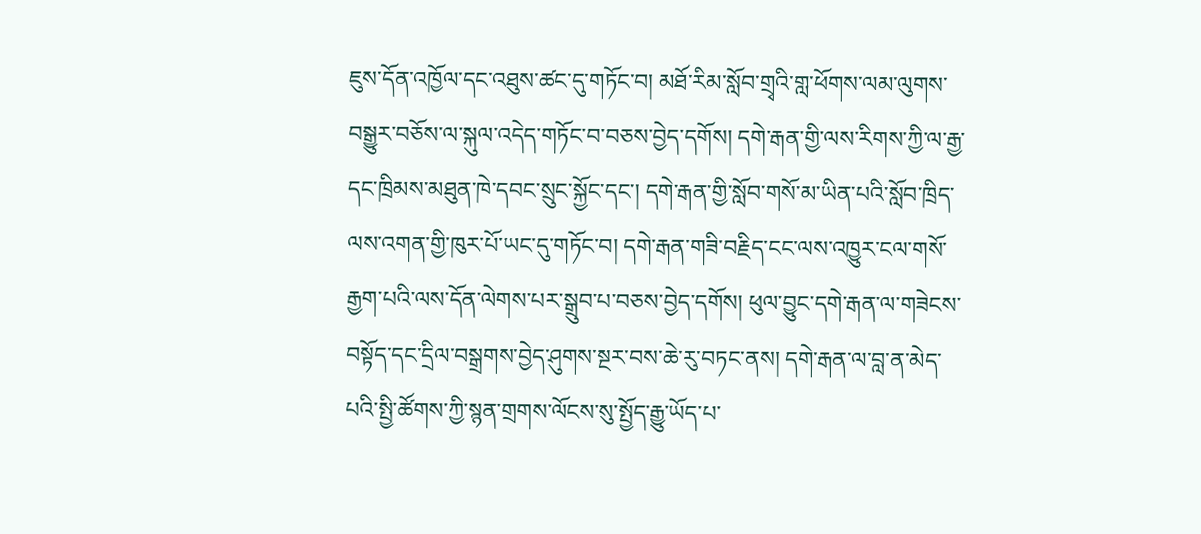ཇུས་དོན་འཁྱོལ་དང་འཐུས་ཚང་དུ་གཏོང་བ། མཐོ་རིམ་སློབ་གྲྭའི་གླ་ཕོགས་ལམ་ལུགས་བསྒྱུར་བཅོས་ལ་སྐུལ་འདེད་གཏོང་བ་བཅས་བྱེད་དགོས། དགེ་རྒན་གྱི་ལས་རིགས་ཀྱི་ལ་རྒྱ་དང་ཁྲིམས་མཐུན་ཁེ་དབང་སྲུང་སྐྱོང་དང་། དགེ་རྒན་གྱི་སློབ་གསོ་མ་ཡིན་པའི་སློབ་ཁྲིད་ལས་འགན་གྱི་ཁུར་པོ་ཡང་དུ་གཏོང་བ། དགེ་རྒན་གཟི་བརྗིད་ངང་ལས་འཁྱུར་ངལ་གསོ་རྒྱག་པའི་ལས་དོན་ལེགས་པར་སྒྲུབ་པ་བཅས་བྱེད་དགོས། ཕུལ་བྱུང་དགེ་རྒན་ལ་གཟེངས་བསྟོད་དང་དྲིལ་བསྒྲགས་བྱེད་ཤུགས་སྔར་བས་ཆེ་རུ་བཏང་ནས། དགེ་རྒན་ལ་བླ་ན་མེད་པའི་སྤྱི་ཚོགས་ཀྱི་སྙན་གྲགས་ལོངས་སུ་སྤྱོད་རྒྱུ་ཡོད་པ་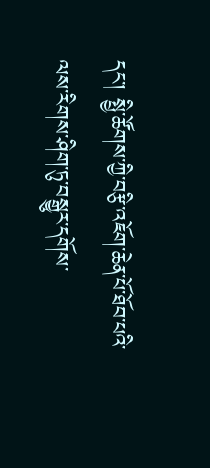དང་། སྤྱི་ཚོགས་ཀྱི་བརྩི་འཇོག་ཆེན་པོ་ཐོབ་པའི་ལས་རིགས་ཤིག་ཏུ་བསྒྱུར་དགོས་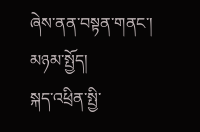ཞེས་ནན་བསྟན་གནང་།
མཉམ་སྤྱོད།
སྐད་འཕྲིན་སྤྱི་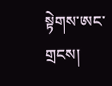སྟེགས་ཨང་གྲངས།